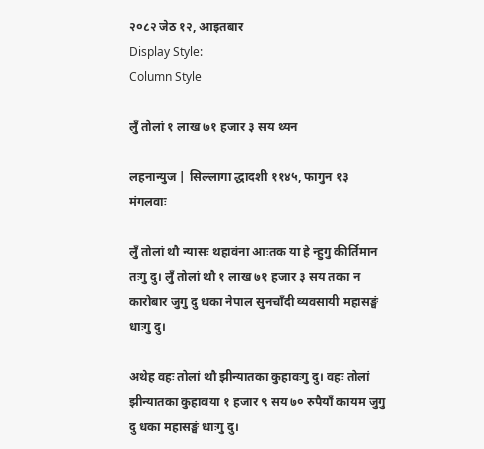२०८२ जेठ १२, आइतबार
Display Style:
Column Style

लुँ तोलां १ लाख ७१ हजार ३ सय थ्यन

लहनान्युज | सिल्लागा द्धादशी ११४५, फागुन १३ मंगलवाः

लुँ तोलां थौ न्यासः थहावंना आःतक या हे न्हुगु कीर्तिमान तःगु दु। लुँ तोलां थौ १ लाख ७१ हजार ३ सय तका न कारोबार जुगु दु धका नेपाल सुनचाँदी व्यवसायी महासङ्घं धाःगु दु।

अथेह वहः तोलां थौ झीन्यातका कुहावःगु दु। वहः तोलां झीन्यातका कुहावया १ हजार ९ सय ७० रुपैयाँ कायम जुगु दु धका महासङ्घं धाःगु दु।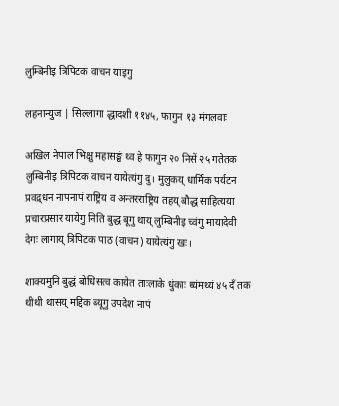लुम्बिनीइ त्रिपिटक वाचन याइगु

लहनान्युज | सिल्लागा द्धादशी ११४५, फागुन १३ मंगलवाः

अखिल नेपाल भिक्षु महासङ्घं थ्व हे फागुन २० निसें २५ गतेतक लुम्बिनीइ त्रिपिटक वाचन यायेत्यंगु दु। मुलुकय् धार्मिक पर्यटन प्रवद्र्धन नापनापं राष्ट्रिय व अन्तरराष्ट्रिय तहय् बौद्ध साहित्यया प्रचारप्रसार यायेगु निति बुद्ध बूगु थाय् लुम्बिनीइ च्वंगु मायादेवी देगः लागाय् त्रिपिटक पाठ (वाचन) यायेत्यंगु खः।

शाक्यमुनि बुद्धं बोधिसत्व कायेत ताःलाके धुंकाः थ्यंमथ्यं ४५ दँ तक थीथी थासय् मद्दिक ब्यूगु उपदेश नापं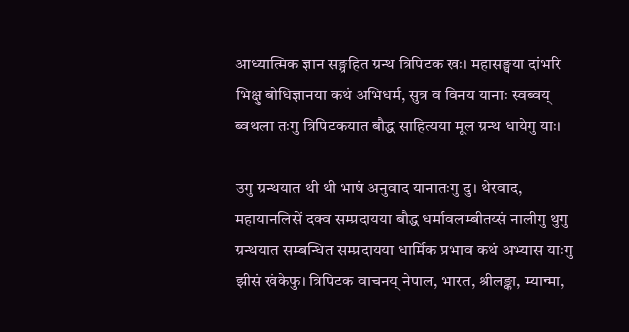आध्यात्मिक ज्ञान सङ्ग्रहित ग्रन्थ त्रिपिटक खः। महासङ्घया दांभरि भिक्षु बोधिज्ञानया कथं अभिधर्म, सुत्र व विनय यानाः स्वब्वय् ब्वथला तःगु त्रिपिटकयात बौद्ध साहित्यया मूल ग्रन्थ धायेगु याः।

उगु ग्रन्थयात थी थी भाषं अनुवाद यानातःगु दु। थेरवाद, महायानलिसें दक्व सम्प्रदायया बौद्ध धर्मावलम्बीतय्सं नालीगु थुगु ग्रन्थयात सम्बन्धित सम्प्रदायया धार्मिक प्रभाव कथं अभ्यास याःगु झीसं खंकेफु। त्रिपिटक वाचनय् नेपाल, भारत, श्रीलङ्का, म्यान्मा,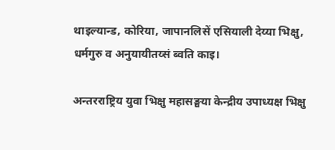थाइल्यान्ड, कोरिया, जापानलिसें एसियाली देय्या भिक्षु, धर्मगुरु व अनुयायीतय्सं ब्वति काइ।

अन्तरराष्ट्रिय युवा भिक्षु महासङ्घया केन्द्रीय उपाध्यक्ष भिक्षु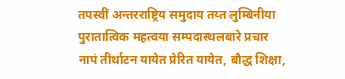तपस्वीं अन्तरराष्ट्रिय समुदाय तय्त लुम्बिनीया पुरातात्विक महत्वया सम्पदास्थलबारे प्रचार नापं तीर्थाटन यायेत प्रेरित यायेत, बौद्ध शिक्षा,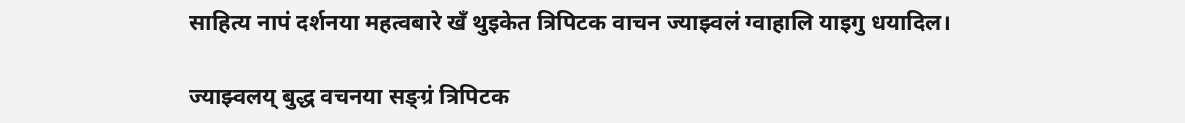साहित्य नापं दर्शनया महत्वबारे खँ थुइकेत त्रिपिटक वाचन ज्याझ्वलं ग्वाहालि याइगु धयादिल।

ज्याझ्वलय् बुद्ध वचनया सङ्ग्रं त्रिपिटक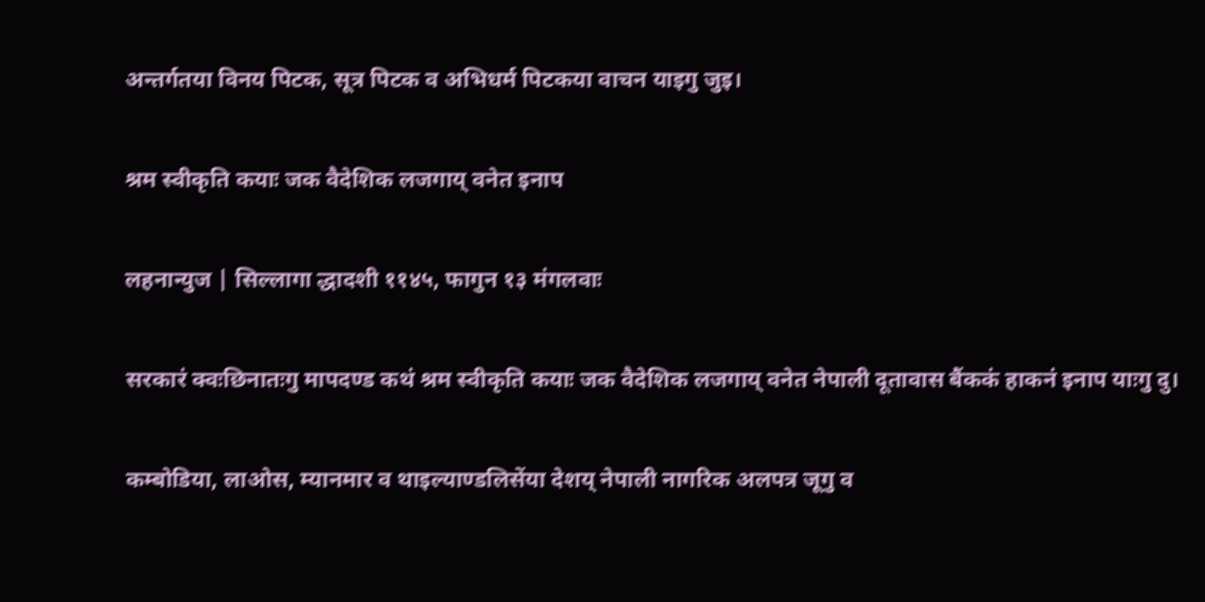अन्तर्गतया विनय पिटक, सूत्र पिटक व अभिधर्म पिटकया वाचन याइगु जुइ।

श्रम स्वीकृति कयाः जक वैदेशिक लजगाय् वनेत इनाप

लहनान्युज | सिल्लागा द्धादशी ११४५, फागुन १३ मंगलवाः

सरकारं क्वःछिनातःगु मापदण्ड कथं श्रम स्वीकृति कयाः जक वैदेशिक लजगाय् वनेत नेपाली दूतावास बैंककं हाकनं इनाप याःगु दु।

कम्बोडिया, लाओस, म्यानमार व थाइल्याण्डलिसेंया देशय् नेपाली नागरिक अलपत्र जूगु व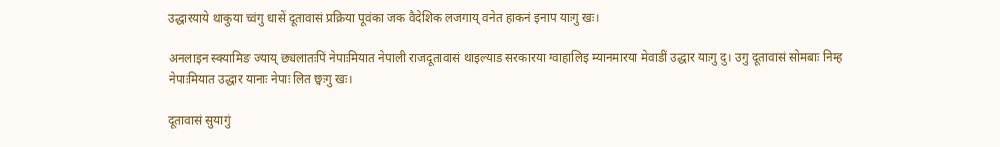उद्धारयाये थाकुया च्वंगु धासें दूतावासं प्रक्रिया पूवंका जक वैदेशिक लजगाय् वनेत हाकनं इनाप याःगु खः।

अनलाइन स्क्यामिङ ज्याय् छ्यलातःपिं नेपाःमियात नेपाली राजदूतावासं थाइल्याड सरकारया ग्वाहालिइ म्यानमारया मेवाडीं उद्धार याःगु दु। उगु दूतावासं सोमबाः निम्ह नेपाःमियात उद्धार यानाः नेपाः लित छ्वःगु खः।

दूतावासं सुयागुं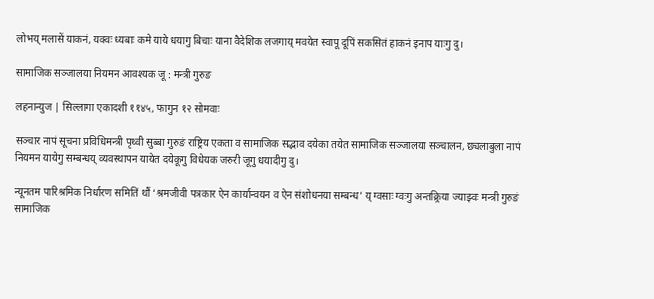लोभय् मलासें याकनं, यक्वः ध्यबाः कमे याये धयागु बिचाः याना वैदेशिक लजगाय् मवयेत स्वापू दूपिं सकसितं हाकनं इनाप याःगु दु।

सामाजिक सञ्जालया नियमन आवश्यक जू : मन्त्री गुरुङ

लहनान्युज | सिल्लागा एकादशी ११४५, फागुन १२ सोमवाः

सञ्चार नापं सूचना प्रविधिमन्त्री पृथ्वी सुब्बा गुरुङं राष्ट्रिय एकता व सामाजिक सद्भाव दयेका तयेत सामाजिक सञ्जालया सञ्चालन, छ्यलाबुला नापं नियमन यायेगु सम्बन्धय् व्यवस्थापन यायेत दयेकूगु विधेयक जरुरी जूगु धयादीगु दु।

न्यूनतम पारिश्रमिक निर्धारण समितिं थौं ‘श्रमजीवी पत्रकार ऐन कार्यान्वयन व ऐन संशोधनया सम्बन्ध’ य् ग्वसाः ग्वःगु अन्तक्र्रिया ज्याझ्वः मन्त्री गुरुङं सामाजिक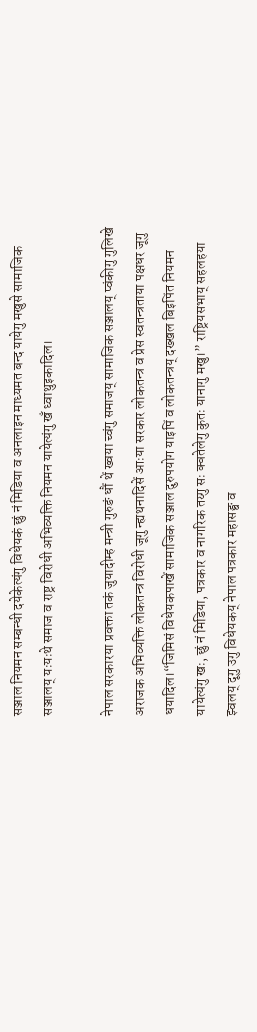सञ्जाल नियमन सम्बन्धी दयेकेत्यंगु विधेयकं छुं नं मिडिया व अनलाइन माध्यमत बन्द यायेगु मखुसे सामाजिक सञ्जालय् यःयःथे समाज व राष्ट्र विरोधी अभिव्यक्ति नियमन यायेत्यंगु खँ ध्वाथुइकादिल।

नेपाल सरकारया प्रवक्ता तकं जुयादीम्ह मन्त्री गुरुङं धौं थें ख्वया च्वंगु समाजय् सामाजिक सञ्जालय् प्वंकीगु गुलिखे अराजक अभिव्यक्ति लोकतन्त्र विरोधी जूगु न्ह्यथनादिसें आःया सरकार लोकतन्त्र व प्रेस स्वतन्त्रताया पक्षधर जूगु धयादिल।“जिमिसं विधेयकपाखें सामाजिक सञ्जाल दुरुपयोग याइपिं व लोकतन्त्रय् दख्खल बिइपिंत नियमन यायेत्यंगु खः, छुं नं मिडिया, पत्रकार व नागरिक तय्गु सः क्वतेलेगु कुतः यानागु मखु।” राष्ट्रियसभाय् सहलहया झ्वलय् दूगु उगु विधेयकय् नेपाल पत्रकार महासङ्घ व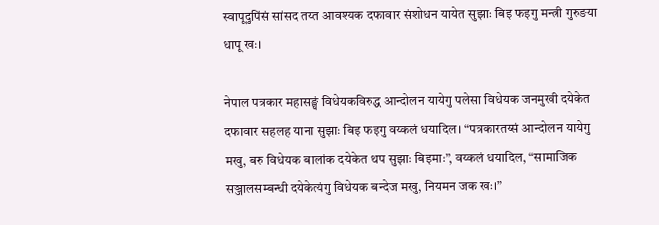स्वापूदुपिंसं सांसद तय्त आवश्यक दफावार संशोधन यायेत सुझाः बिइ फइगु मन्त्री गुरुङया धापू खः।

नेपाल पत्रकार महासङ्घं विधेयकविरुद्ध आन्दोलन यायेगु पलेसा विधेयक जनमुखी दयेकेत दफावार सहलह याना सुझाः बिइ फइगु वय्कलं धयादिल। “पत्रकारतय्सं आन्दोलन यायेगु मखु, बरु विधेयक बालांक दयेकेत थप सुझाः बिइमाः”, वय्कलं धयादिल, “सामाजिक सञ्जालसम्बन्धी दयेकेत्यंगु विधेयक बन्देज मखु, नियमन जक खः।”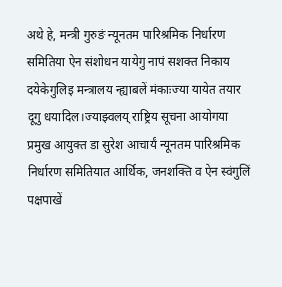अथे हे, मन्त्री गुरुङं न्यूनतम पारिश्रमिक निर्धारण समितिया ऐन संशोधन यायेगु नापं सशक्त निकाय दयेकेगुलिइ मन्त्रालय न्ह्याबलें मंकाःज्या यायेत तयार दूगु धयादिल।ज्याझ्वलय् राष्ट्रिय सूचना आयोगया प्रमुख आयुक्त डा सुरेश आचार्यं न्यूनतम पारिश्रमिक निर्धारण समितियात आर्थिक, जनशक्ति व ऐन स्वंगुलिं पक्षपाखें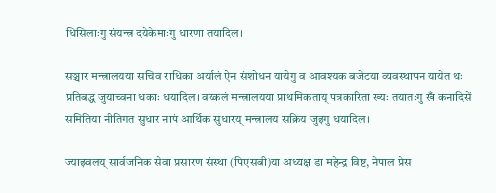धिसिलाःगु संयन्त्र दयेकेमाःगु धारणा तयादिल।

सञ्चार मन्त्रालयया सचिव राधिका अर्यालं ऐन संशोधन यायेगु व आवश्यक बजेटया व्यवस्थापन यायेत थः प्रतिबद्ध जुयाच्वना धकाः धयादिल। वय्कलं मन्त्रालयया प्राथमिकताय् पत्रकारिता ख्यः तयातःगु खँ कनादिसें समितिया नीतिगत सुधार नापं आर्थिक सुधारय् मन्त्रालय सक्रिय जुइगु धयादिल।

ज्याझ्वलय् सार्वजनिक सेवा प्रसारण संस्था (पिएसबी)या अध्यक्ष डा महेन्द्र विष्ट, नेपाल प्रेस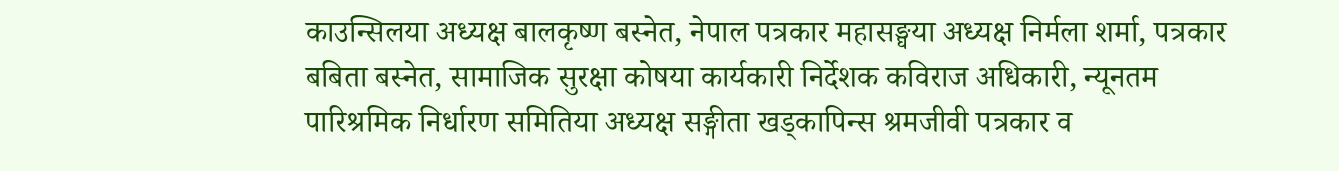काउन्सिलया अध्यक्ष बालकृष्ण बस्नेत, नेपाल पत्रकार महासङ्घया अध्यक्ष निर्मला शर्मा, पत्रकार बबिता बस्नेत, सामाजिक सुरक्षा कोषया कार्यकारी निर्देशक कविराज अधिकारी, न्यूनतम पारिश्रमिक निर्धारण समितिया अध्यक्ष सङ्गीता खड्कापिन्स श्रमजीवी पत्रकार व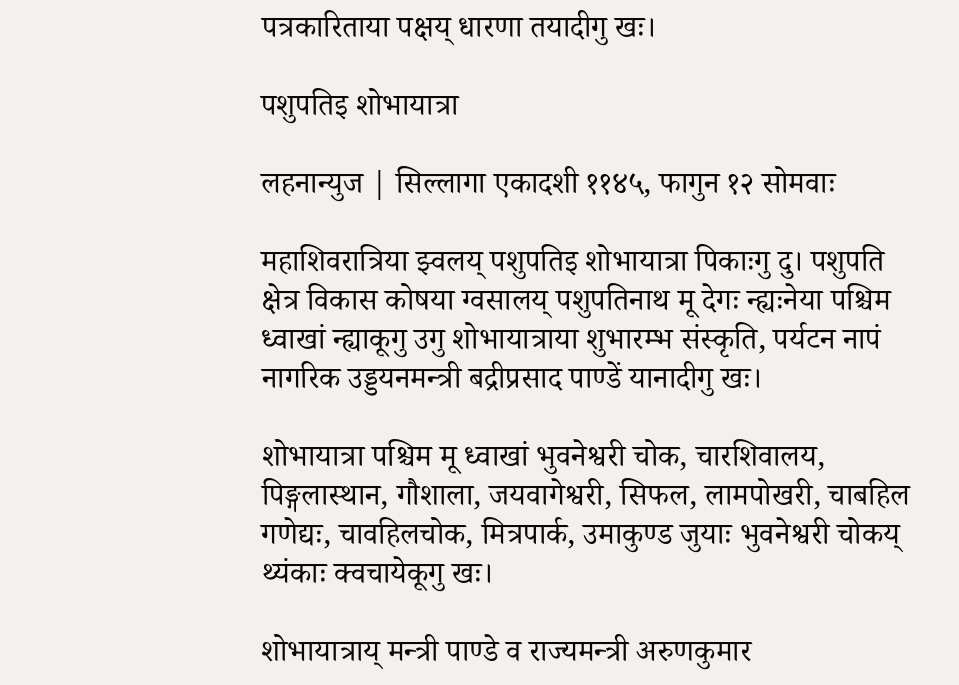पत्रकारिताया पक्षय् धारणा तयादीगु खः।

पशुपतिइ शोभायात्रा

लहनान्युज | सिल्लागा एकादशी ११४५, फागुन १२ सोमवाः

महाशिवरात्रिया झ्वलय् पशुपतिइ शोभायात्रा पिकाःगु दु। पशुपति क्षेत्र विकास कोषया ग्वसालय् पशुपतिनाथ मू देगः न्ह्यःनेया पश्चिम ध्वाखां न्ह्याकूगु उगु शोभायात्राया शुभारम्भ संस्कृति, पर्यटन नापं नागरिक उड्डयनमन्त्री बद्रीप्रसाद पाण्डें यानादीगु खः।

शोभायात्रा पश्चिम मू ध्वाखां भुवनेश्वरी चोक, चारशिवालय, पिङ्गलास्थान, गौशाला, जयवागेश्वरी, सिफल, लामपोखरी, चाबहिल गणेद्यः, चावहिलचोक, मित्रपार्क, उमाकुण्ड जुयाः भुवनेश्वरी चोकय् थ्यंकाः क्वचायेकूगु खः।

शोभायात्राय् मन्त्री पाण्डे व राज्यमन्त्री अरुणकुमार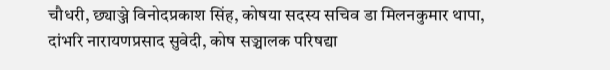चौधरी, छ्याञ्जे विनोदप्रकाश सिंह, कोषया सदस्य सचिव डा मिलनकुमार थापा, दांभरि नारायणप्रसाद सुवेदी, कोष सञ्चालक परिषद्या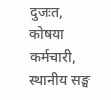दुजःत, कोषया कर्मचारी, स्थानीय सङ्घ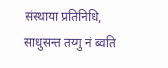संस्थाया प्रतिनिधि, साधुसन्त तय्गु नं ब्वति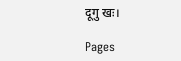दूगु खः।

Pages